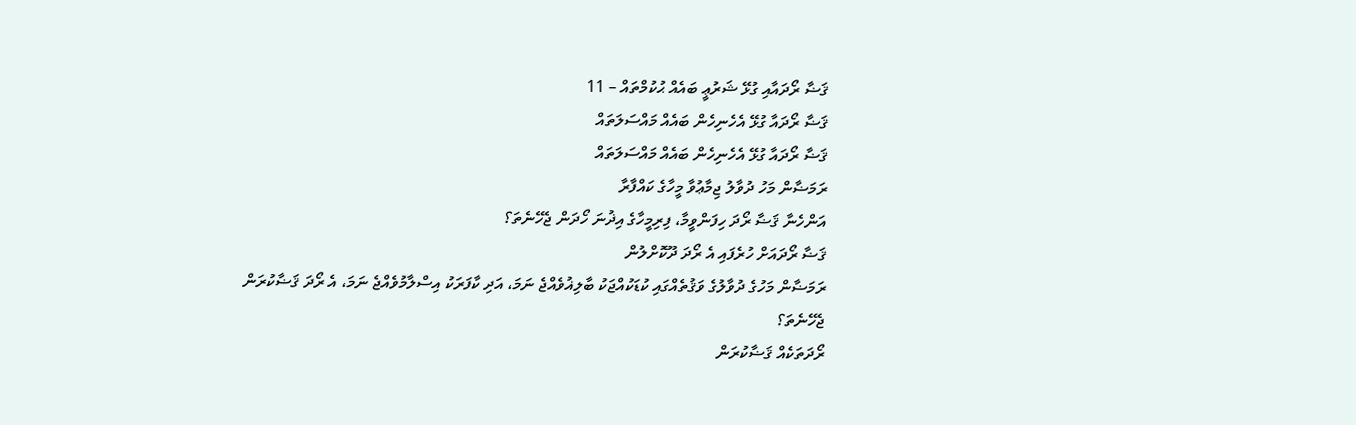ޤަޟާ ރޯދައާއި ގުޅޭ ޝަރުޢީ ބައެއް ޙުކުމްތައް – 11
ޤަޟާ ރޯދައާ ގުޅޭ އެހެނިހެން ބައެއް މައްސަލަތައް
ޤަޟާ ރޯދައާ ގުޅޭ އެހެނިހެން ބައެއް މައްސަލަތައް
ރަމަޟާން މަހު ދުވާލު ޖިމާޢުވާ މީހާގެ ކައްފާރާ
އަންހެނާ ޤަޟާ ރޯދަ ހިފަންވީމާ، ފިރިމީހާގެ އިޛުނަ ހޯދަން ޖެހޭނެތަ؟
ޤަޟާ ރޯދައަށް ހުރެފައި އެ ރޯދަ ދޫކޮށްލުން
ރަމަޟާން މަހުގެ ދުވާލުގެ ވަޤުތެއްގައި ކުޑަކުއްޖަކު ބާލިޣުވެއްޖެ ނަމަ، އަދި ކާފަރަކު އިސްލާމުވެއްޖެ ނަމަ، އެ ރޯދަ ޤަޟާކުރަން ޖެހޭނެތަ؟
ރޯދަތަކެއް ޤަޟާކުރަން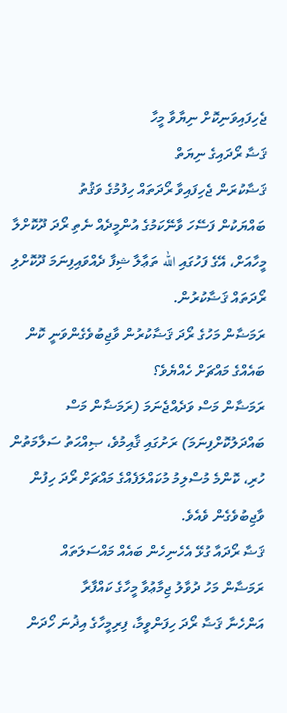ޖެހިފައިވަނިކޮށް ނިޔާވާ މީހާ
ޤަޟާ ރޯދައިގެ ނިޔަތް
ޤަޟާކުރަން ޖެހިފައިވާ ރޯދަތައް ހިފުމުގެ ވަޤުތު
ބައްޔަކުން ފަސޭހަ ވާނޭކަމުގެ އުންމީދެއް ނެތި ރޯދަ ދޫކޮށްލާ މީހާއަށް، އޭގެ ފަހުގައި الله ތަޢާލާ ޝިފާ ދެއްވައިފިނަމަ ދޫކޮށްލި ރޯދަތައް ޤަޟާކުރުން.
ރަމަޟާން މަހުގެ ރޯދަ ޤަޟާކުރުން ވާޖިބުވެގެންވަނީ ކޮން ބައެއްގެ މައްޗަށް ހެއްޔެވެ؟
ރަމަޟާން މަސް ވަދެއްޖެނަމަ (ރަމަޟާން މަސް ބައްދަލުކޮށްފިނަމަ) ރަށުގައި ޤާއިމުވެ، ޞިއްޙަތު ސަލާމަތުން ހުރި، ކޮންމެ މުސްލިމު މުކައްލަފެއްގެ މައްޗަށް ރޯދަ ހިފުން ވާޖިބުވެގެން ވެއެވެ.
ޤަޟާ ރޯދައާ ގުޅޭ އެހެނިހެން ބައެއް މައްސަލަތައް
ރަމަޟާން މަހު ދުވާލު ޖިމާޢުވާ މީހާގެ ކައްފާރާ
އަންހެނާ ޤަޟާ ރޯދަ ހިފަންވީމާ، ފިރިމީހާގެ އިޛުނަ ހޯދަން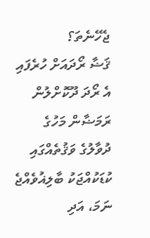ޖެހޭނެތަ؟
ޤަޟާ ރޯދައަށް ހުރެފައި އެ ރޯދަ ދޫކޮށްލުން
ރަމަޟާން މަހުގެ ދުވާލުގެ ވަޤުތެއްގައި ކުޑަކުއްޖަކު ބާލިޣުވެއްޖެ ނަމަ، އަދި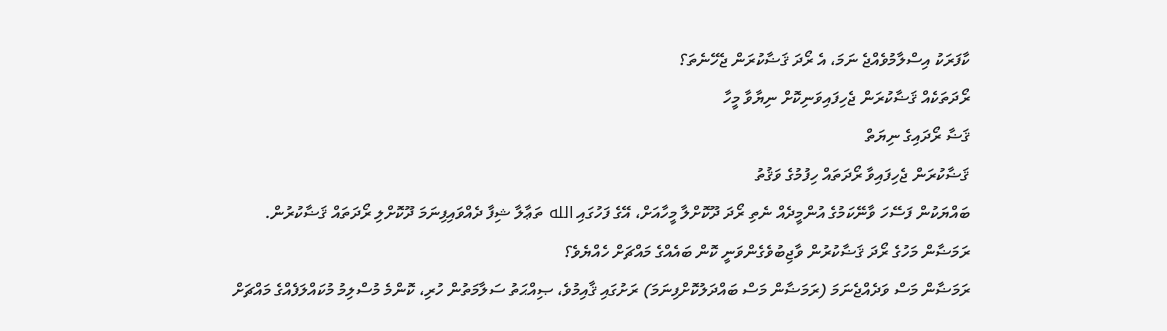ކާފަރަކު އިސްލާމުވެއްޖެ ނަމަ، އެ ރޯދަ ޤަޟާކުރަން ޖެހޭނެތަ؟
ރޯދަތަކެއް ޤަޟާކުރަން ޖެހިފައިވަނިކޮށް ނިޔާވާ މީހާ
ޤަޟާ ރޯދައިގެ ނިޔަތް
ޤަޟާކުރަން ޖެހިފައިވާ ރޯދަތައް ހިފުމުގެ ވަޤުތު
ބައްޔަކުން ފަސޭހަ ވާނޭކަމުގެ އުންމީދެއް ނެތި ރޯދަ ދޫކޮށްލާ މީހާއަށް، އޭގެ ފަހުގައި الله ތަޢާލާ ޝިފާ ދެއްވައިފިނަމަ ދޫކޮށްލި ރޯދަތައް ޤަޟާކުރުން.
ރަމަޟާން މަހުގެ ރޯދަ ޤަޟާކުރުން ވާޖިބުވެގެންވަނީ ކޮން ބައެއްގެ މައްޗަށް ހެއްޔެވެ؟
ރަމަޟާން މަސް ވަދެއްޖެނަމަ (ރަމަޟާން މަސް ބައްދަލުކޮށްފިނަމަ) ރަށުގައި ޤާއިމުވެ، ޞިއްޙަތު ސަލާމަތުން ހުރި، ކޮންމެ މުސްލިމު މުކައްލަފެއްގެ މައްޗަށް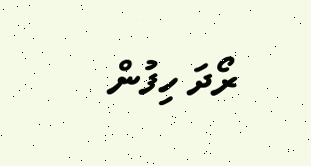ރޯދަ ހިފުން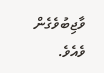ވާޖިބުވެގެން ވެއެވެ.